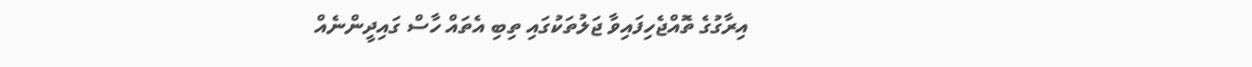އިރާގުގެ ތޮއްޖެހިފައިވާ ޖަލުތަކުގައި ތިބި އެތައް ހާސް ގައިދީންނެއް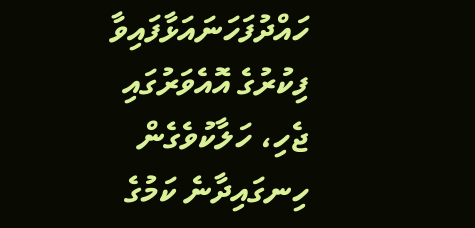ހައްދުފަހަނައަޅާފައިވާ ފިކުރުގެ އޮއެވަރުގައި ޖެހި، ހަލާކުވެގެން ހިނގައިދާނެ ކަމުގެ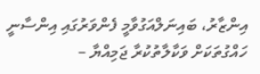އިންޒާރު، ބައިނަލްއަގުވާމީ ފެންވަރުގައި އިންސާނީ ހައްގުތަކަށް ވަކާލާތުކުރާ ޖަމިއްޔާ –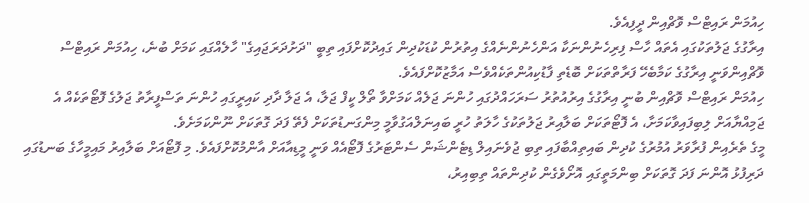ހިއުމަން ރައިޓްސް ވޮޗްއިން ދީފިއެވެ.
އިރާގުގެ ޖަލުތަކުގައި އެތައް ހާސް ފިރިހެނުންނަކާ އަންހެނުންނެއްގެ އިތުރުން ކުޑަކުދިން ގައިދުކޮށްފައި ތިބީ "ދަށުދަރަޖައިގެ" ހާލެއްގައި ކަމަށް ބުނެ، ހިއުމަން ރައިޓްސް ވޮޗްއިންވަނީ އިރާގުގެ ކަމާބެހޭ ފަރާތްތަކަށް ބޮޑެތި ފާޑުކިއުންތަކެއްވެސް އަމާޒުކޮށްފައެވެ.
ހިއުމަން ރައިޓްސް ވޮޗްއިން ބުނީ އިރާގުގެ އިރުއުތުރު ސަރަހައްދުގައި ހުންނަ ޖަލެއް ކަމަށްވާ ތޯލް ކީފް ޖަލާ، އެ ޖަލާ ދާދި ކައިރީގައި ހުންނަ ތަސްފީރާތު ޖަލުގެ ފޮޓޯތަކެއް އެ ޖަމިއްޔާއަށް ލިބިފައިވާކަމަށާ، އެ ފޮޓޯތަކަށް ބަލާއިރު ޖަލުތަކުގެ ހާލަތު ހުރީ ބައިނަލްއަގުވާމީ މިންގަނޑުތަކަށް ފެތޭ ފަދަ ގޮތަކަށް ނޫންކަމަށެވެ.
މީގެ ތެރެއިން ފުރާވަރު އުމުރުގެ ކުދިން ބައިތިއްބާފައި ތިބި ޖުވެނައިލް ޑިޓެންޝަން ސެންޓަރުގެ ފޮޓޯއެއް ވަނީ މީޑިއާއަށް އާންމުކޮށްފައެވެ. މި ފޮޓޯއަށް ބަލާއިރު މައިމީހާގެ ބަނޑުގައި ދަރިފުޅު އޮންނަ ފަދަ ގޮތަކަށް ބިންމަތީގައި އޮށޯވެގެން ކުދިންތައް ތިބިއިރު،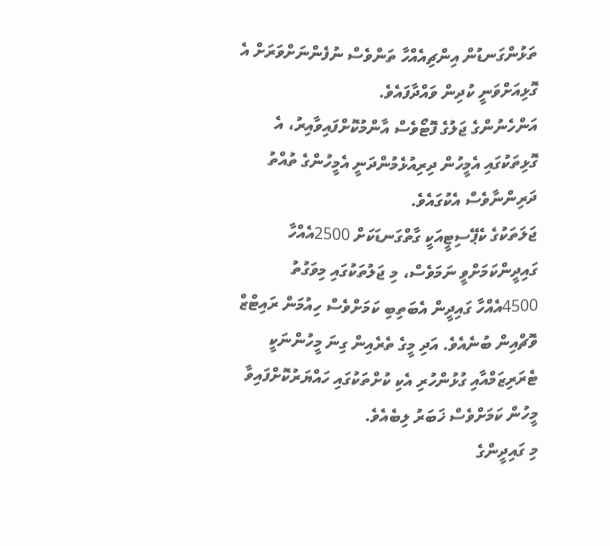ތަޅުންގަނޑުން އިންޗިއެއްހާ ތަންވެސް ނުފެންނަށްވަރަށް އެ ގޮޅިއަށްވަނީ ކުދިން ވައްދާފައެވެ.
އަންހެނުންގެ ޖަލުގެ ފޮޓޯވެސް އާންމުކޮށްފައިވާއިރު، އެ ގޮޅިތަކުގައި އެމީހުން ދިރިއުޅެމުންދަނީ އެމީހުންގެ ތުއްތު ދަރިންނާވެސް އެކުގައެވެ.
ޖަލަތަކުގެ ކެޕޭސިޓީއަކީ ގާތްގަނޑަކަށް 2500އެއްހާ ގައިދީންކަމަށްވީ ނަމަވެސް، މި ޖަލުތަކުގައި މިވަގުތު 4500އެއްހާ ގައިދީން އެބަތިބި ކަމަށްވެސް ހިއުމަން ރައިޓްޒް ވޮޗްއިން ބުނެއެވެ. އަދި މީގެ ތެރެއިން ގިނަ މީހުންނަކީ ޓެރަރިޒަމްއާއި ގުޅުންހުރި އެކި ކުށްތަކުގައި ހައްޔަރުކޮށްފައިވާ މީހުން ކަމަށްވެސް ޚަބަރު ލިބެއެވެ.
މި ގައިދީންގެ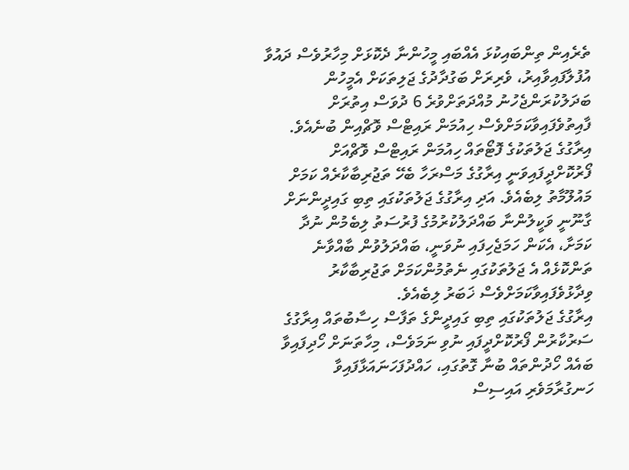ތެރެއިން ތިންބައިކުޅަ އެއްބައި މީހުންނާ ދެކޮޅަށް މިހާރުވެސް ދައުވާ އުފުލާފައިވާއިރު، ވެރިރަށް ބަގުދާދުގެ ޖަލިތަކަށް އެމީހުން ބަދަލުކުރަންޖެހުނު މުއްދަތަށްވުރެ 6 ދުވަސް އިތުރަށް ފާއިތުވެފައިވާކަމަށްވެސް ހިއުމަން ރައިޓްސް ވޮޗްއިން ބުނެއެވެ.
އިރާގުގެ ޖަލުތަކުގެ ފޮޓޯތައް ހިއުމަން ރައިޓްސް ވޮޗްއަށް ފޯރުކޮށްދީފައިވަނީ އިރާގުގެ މަސްރަހާ ބެހޭ ތަޖުރިބާކާރެއް ކަމަށް މައުލޫމާތު ލިބެއެވެ. އަދި އިރާގުގެ ޖަލުތަކުގައި ތިބި ގައިދީންނަށް ގާނޫނީ ވަކީލުންނާ ބައްދަލުކުރުމުގެ ފުރުސަތު ލިބެމުން ނުދާ ކަމަށާ، އެކަން ހަމަޖެހިފައި ނުވަނީ، ބައްދަލުވުން ބާއްވާނެ ތަންކޮޅެއް އެ ޖަލުތަކުގައި ނެތުމުންކަމަށް ތަޖުރިބާކާރު ވިދާޅުވެފައިވާކަމަށްވެސް ޚަބަރު ލިބެއެވެ.
އިރާގުގެ ޖަލުތަކުގައި ތިބި ގައިދީންގެ ތަފާސް ހިސާބުތައް އިރާގުގެ ސަރުކާރުން ފޯރުކޮށްދީފައި ނުވި ނަމަވެސް، މިހާތަނަށް ހޯދިފައިވާ ބައެއް ހޯދުންތައް ބުނާ ގޮތުގައި، ހައްދުފަހަނައަޅާފައިވާ ހަނގުރާމަވެރި އައިސިސް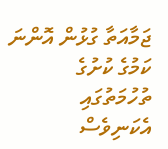ޖަމާއަތާ ގުޅުން އޮންނަ ކަމުގެ ކުށުގެ ތުހުމަތުގައި އެކަނިވެސް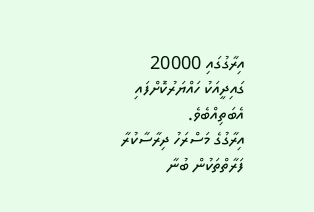އިރާގުގައި 20000 ގައިދީއަކު ހައްޔަރުކޮށްފައި އެބަތިއްބެވެ.
އިރާގުގެ މަސްރަހު ދިރާސާކުރާ ފަރާތްތަކުން ބުނާ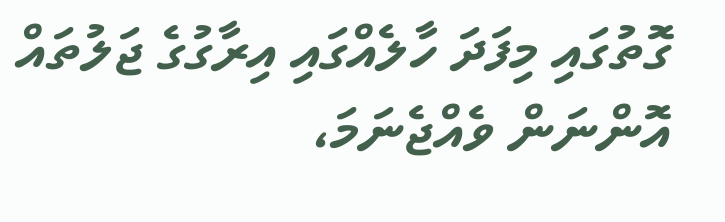ގޮތުގައި މިފަދަ ހާލެއްގައި އިރާގުގެ ޖަލުތައް އޮންނަން ވެއްޖެނަމަ،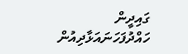ގައިދީން ހައްދުފަހަނައަޅާދިއުން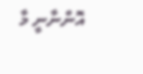އޮންނާނީ މާ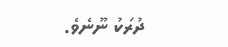ދުރަކު ނޫނެވެ.